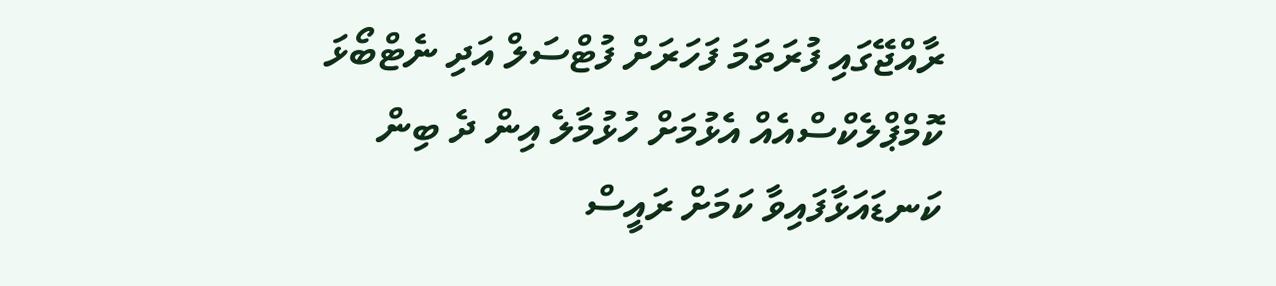ރާއްޖޭގައި ފުރަތަމަ ފަހަރަށް ފުޓްސަލް އަދި ނެޓްބޯޅަ ކޮމްޕްލެކްސްއެއް އެޅުމަށް ހުޅުމާލެ އިން ދެ ބިން ކަނޑައަޅާފައިވާ ކަމަށް ރައީސް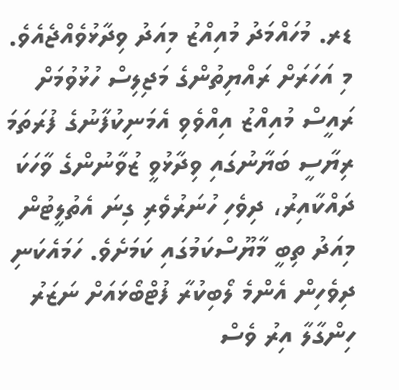ޑރ. މުހައްމަދު މުއިއްޒު މިއަދު ވިދާޅުވެއްޖެއެވެ.
މި އަހަރަށް ރައްޔިތުންގެ މަޖިލިސް ހުޅުވުމަށް ރައީސް މުއިއްޒު އިއްވެވި އެމަނިކުފާނުގެ ފުރަތަމަ ރިޔާސީ ބަޔާނުގައި ވިދާޅުވީ ޒުވާނުންގެ ވާހަކަ ދައްކާއިރު، ދިވެހި ހުނަރުވެރި ގިނަ އެތުލީޓުން މިއަދު ތިބީ މާޔޫސްކަމުގައި ކަމަށެވެ. ހަމައެކަނި ދިވެހިން އެންމެ ލޯބިކުރާ ފުޓްބޯޅައަށް ނަޒަރު ހިންގާލާ އިރު ވެސް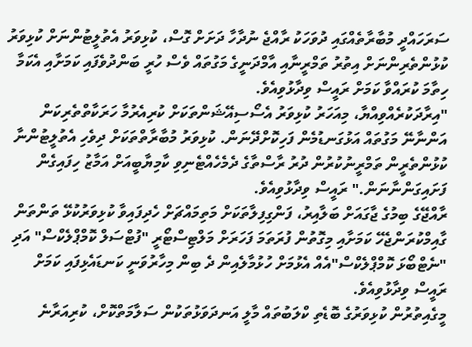ސަރަހައްދީ މުބާރާތެއްގައި ދުވަހަކު ރާއްޖެ ނުދާހާ ދަށަށް ގޮސް، ކުޅިވަރު އެތުލީޓުންނަށް ކުޅިވަރު ކުޅުންތެރިންނަށް އިތުރު ތަމްރީނާއި އާމްދަނީގެ މަގުތައް ވެސް ހުރީ ބަންދުވެފައި ކަމަށާއި އެކަމާ ހިތާމަ ކުރައްވާ ކަމަށް ރައީސް ވިދާޅުވިއެވެ.
"އިރާދަކުރެއްވިއްޔާ، މިއަހަރު ކުޅިވަރު އެސޯސިއޭޝަންތަކަށް ކުރިއެރުމާ ހަރަކާތްތެރިކަން އަންނާނޭ މަގުތައް އަޅުގަނޑުމެން ފަހިކޮށްދޭނަން. ކުޅިވަރު މުބާރާތްތަކަށް ދިވެހި އެތުލީޓުންނާ ކުޅުންތެރީން ތަމްރީނުކުރުން ދުރު ރާސްތާގެ ދެމެހެއްޓެނިވި ކާމިޔާބީއަށް އަމާޒު ހިފައިގެން ފަށައިގަންނާނަން." ރައީސް ވިދާޅުވިއެވެ.
ރާއްޖޭގެ ބިމުގެ ޖާގައަށް ބަލާއިރު، ފަންގިފިލާތަކަށް މަތިމައްޗަށް ހެދިފައިވާ ކުޅިވަރުކުޅޭ ތަންތަން ގާއިމްކުރަންޖެހޭ ކަމަށާއި މިގޮތުން ފުރަތަމަ ފަހަރަށް މަލްޓިސްޓޯރީ "ފުޓްސަލް ކޮމްޕްލެކްސް" އަދި "ނެޓްބޯޅަ ކޮމްޕްލެކްސް"އެއް އެޅުމަށް ހުޅުމާލެއިން ދެ ބިން މިހާރުވަނީ ކަނޑައެޅިފައި ކަމަށް ރައީސް ވިދާޅުވިއެވެ.
މީގެއިތުރުން ކުޅިވަރުގެ ބޮޑެތި ކްލަބުތައް މާލީ އަނދަވަޅުތަކުން ސަލާމަތްކޮށް، ކުރިއަރާނެ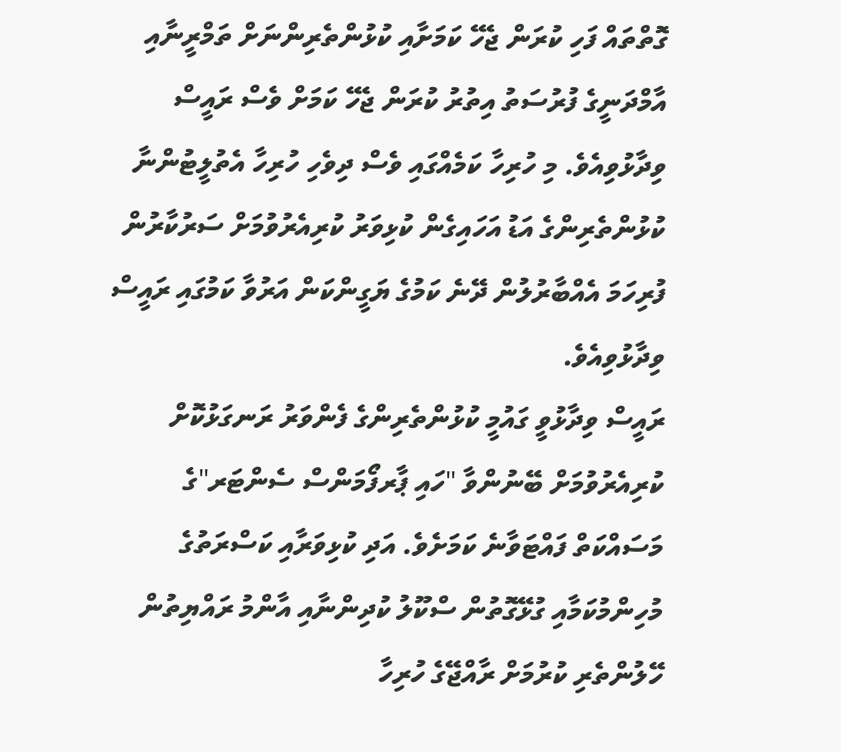ގޮތްތައް ފަހި ކުރަން ޖެހޭ ކަމަށާއި ކުޅުންތެރިންނަށް ތަމްރީނާއި އާމްދަނީގެ ފުރުސަތު އިތުރު ކުރަން ޖެހޭ ކަމަށް ވެސް ރައީސް ވިދާޅުވިއެވެ. މި ހުރިހާ ކަމެއްގައި ވެސް ދިވެހި ހުރިހާ އެތުލީޓުންނާ ކުޅުންތެރިންގެ އަޑު އަހައިގެން ކުޅިވަރު ކުރިއެރުވުމަށް ސަރުކާރުން ފުރިހަމަ އެއްބާރުލުން ދޭނެ ކަމުގެ ޔަގީންކަން އަރުވާ ކަމުގައި ރައީސް ވިދާޅުވިއެވެ.
ރައީސް ވިދާޅުވީ ގައުމީ ކުޅުންތެރިންގެ ފެންވަރު ރަނގަޅުކޮށް ކުރިއެރުވުމަށް ބޭނުންވާ "ހައި ޕާރފޯމަންސް ސެންޓަރ"ގެ މަސައްކަތް ފައްޓަވާނެ ކަމަށެވެ. އަދި ކުޅިވަރާއި ކަސްރަތުގެ މުހިންމުކަމާއި ގުޅޭގޮތުން ސްކޫލު ކުދިންނާއި އާންމު ރައްޔިތުން ހޭލުންތެރި ކުރުމަށް ރާއްޖޭގެ ހުރިހާ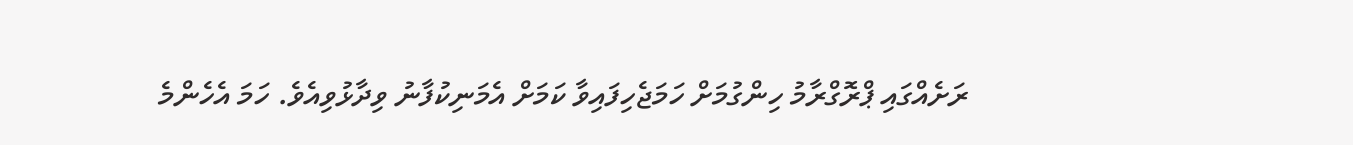ރަށެއްގައި ޕްރޮގްރާމު ހިންގުމަށް ހަމަޖެހިފައިވާ ކަމަށް އެމަނިކުފާނު ވިދާޅުވިއެވެ. ހަމަ އެހެންމެ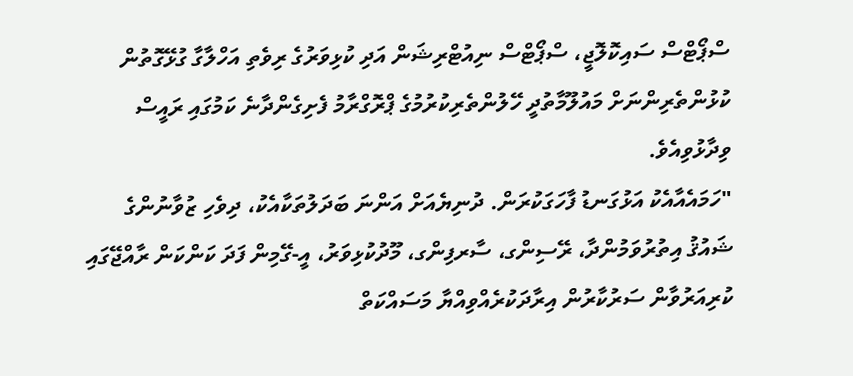ސްޕޯޓްސް ސައިކޮލޮޖީ، ސްޕޯޓްސް ނިއުޓްރިޝަން އަދި ކުޅިވަރުގެ ރިވެތި އަހްލާގާ ގުޅޭގޮތުން ކުޅުންތެރިންނަށް މައުލޫމާތުދީ ހޭލުންތެރިކުރުމުގެ ޕްރޮގްރާމު ފެށިގެންދާނެ ކަމުގައި ރައީސް ވިދާޅުވިއެވެ.
"ހަމައެއާއެކު އަޅުގަނޑު ފާހަގަކުރަން. ދުނިޔެއަށް އަންނަ ބަދަލުތަކާއެކު، ދިވެހި ޒުވާނުންގެ ޝައުޤު އިތުރުވަމުންދާ، ރޭސިންގ، ސާރފިންގ، މޫދުކުޅިވަރު، އީ-ގޭމިން ފަދަ ކަންކަން ރާއްޖޭގައި ކުރިއަރުވާން ސަރުކާރުން އިރާދަކުރެއްވިއްޔާ މަސައްކަތް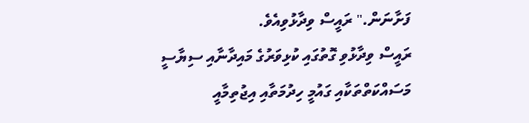ފަށާނަން." ރައީސް ވިދާޅުވިއެވެ.
ރައީސް ވިދާޅުވި ގޮތުގައި ކުޅިވަރުގެ މައިދާނާއި ސިޔާސީ މަސައްކަތްތަކާއި ގައުމީ ހިދުމަތާއި އިޖުތިމާއީ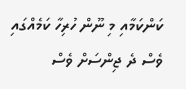ކަންކަމާއި މި ނޫން ހުރިހާ ކަމެއްގައި ވެސް ދެ ޖިންސަށް ވެސް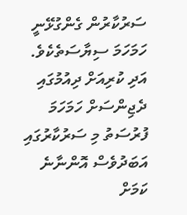ސަރުކާރުން ގެންގުޅޭނީ ހަމަހަމަ ސިޔާސަތެކެވެ. އަދި ކުރިއަށް ދިއުމުގައި ދެޖިންސަށް ހަމަހަމަ ފުރުސަތު މި ސަރުކާރުގައި އަބަދުވެސް އޮންނާނެ ކަމަށް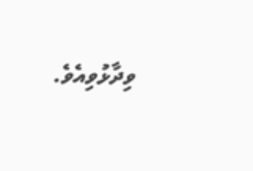ވިދާޅުވިއެވެ.